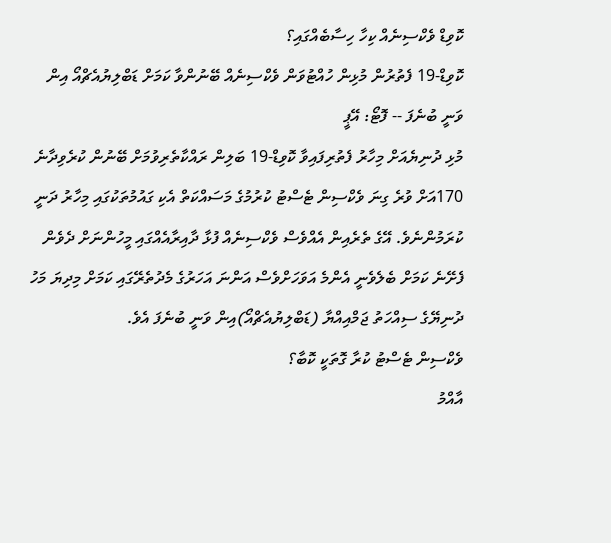ކޮވިޑް ވެކްސިނެއް ކިހާ ހިސާބެއްގައި؟
ކޮވިޑް-19 ފެތުރުން މުޅިން ހުއްޓުވަން ވެކްސިނެއް ބޭނުންވާ ކަމަށް ޑަބްލިޔުއެޗްއޯ އިން ވަނީ ބުނެފަ -- ފޮޓޯ: އޭޕީ
މުޅި ދުނިޔެއަށް މިހާރު ފެތުރިފައިވާ ކޮވިޑް-19 ބަލިން ރައްކާތެރިވުމަށް ބޭނުން ކުރެވިދާނެ 170އަށް ވުރެ ގިނަ ވެކްސިން ޓެސްޓު ކުރުމުގެ މަސައްކަތް އެކި ގައުމުތަކުގައި މިހާރު ދަނީ ކުރަމުންނެވެ. އޭގެ ތެރެއިން އެއްވެސް ވެކްސިނެއް ފުޅާ ދާއިރާއެއްގައި މީހުންނަށް ދެވެން ފެށޭނެ ކަމަށް ބެލެވެނީ އެންމެ އަވަހަށްވެސް އަންނަ އަހަރުގެ މެދުތެރޭގައި ކަމަށް މިދިޔަ މަހު ދުނިޔޭގެ ސިއްހަތު ޖަމްއިއްޔާ (ޑަބްލިޔުއެޗްއޯ)އިން ވަނީ ބުނެފަ އެވެ.
ވެކްސިން ޓެސްޓު ކުރާ ގޮތަކީ ކޮބާ؟
އާއްމު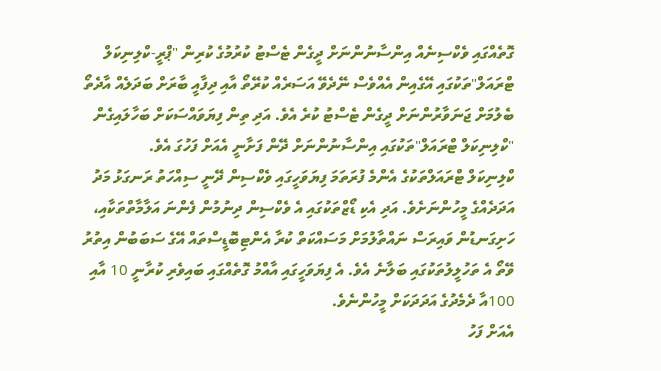ގޮތެއްގައި ވެކްސިނެއް އިންސާނުންނަށް ދީގެން ޓެސްޓު ކުރުމުގެ ކުރިން "ޕްރީ-ކްލިނިކަލް ޓްރައަލް"ތަކުގައި އޭގެއިން އެއްވެސް ނޭދެވޭ އަސަރެއް ކުރޭތޯ އާއި ދިފާއީ ބާރަށް ބަދަލެއް އާދެތޯ ބެލުމަށް ޖަނަވާރުންނަށް ދީގެން ޓެސްޓު ކުރެ އެވެ. އަދި ތިން ފިޔަވައްސަކަށް ބަހާލައިގެން "ކްލިނިކަލް ޓްރައަލް"ތަކުގައި އިންސާނުންނަށް ދޭން ފަށާނީ އެއަށް ފަހުގަ އެވެ.
ކްލިނިކަލް ޓްރައަލްތަކުގެ އެންމެ ފުރަތަމަ ފިޔަވަހީގައި ވެކްސިން ދޭނީ ސިއްހަތު ރަނގަޅު މަދު އަދަދެއްގެ މީހުންނަށެވެ. އަދި އެކި ޑޯޒްތަކުގައި އެ ވެކްސިން ދިނުމުން ފެންނަ އަލާމާތްތަކާއި، ހަށިގަނޑުން ވައިރަސް ނައްތާލުމަށް މަސައްކަތް ކުރާ އެންޓިބޮޑީސްތައް އޭގެ ސަބަބުން އިތުރު ވޭތޯ އެ ތަހުލީލުތަކުގައި ބަލާނެ އެވެ. އެ ފިޔަވަހީގައި އާއްމު ގޮތެއްގައި ބައިވެރި ކުރާނީ 10 އާއި 100އާ ދެމެދުގެ އަދަދަކަށް މީހުންނެވެ.
އެއަށް ފަހު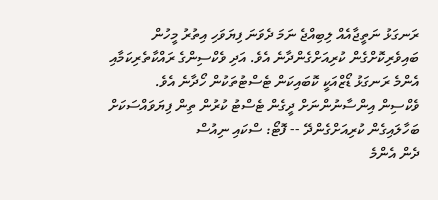ރަނގަޅު ނަތީޖާއެއް ލިބިއްޖެ ނަމަ ދެވަނަ ފިޔަވަހި އިތުރު މީހުން ބައިވެރިކޮށްގެން ކުރިއަށްގެންދާނެ އެވެ. އަދި ވެކްސިންގެ ރައްކާތެރިކަމާއި އެންމެ ރަނގަޅު ޑޯޒްއަކީ ކޮބައިކަން ޓެސްޓުތަކުން ހޯދާނެ އެވެ.
ވެކްސިން އިންސާނުންނަށް ދީގެން ޓެސްޓު ކުރުން ތިން ފިޔަވައްސަކަށް ބަހާލައިގެން ކުރިއަށްގެންދޭ -- ފޮޓޯ: ސްކައި ނިއުސް
ދެން އެންމެ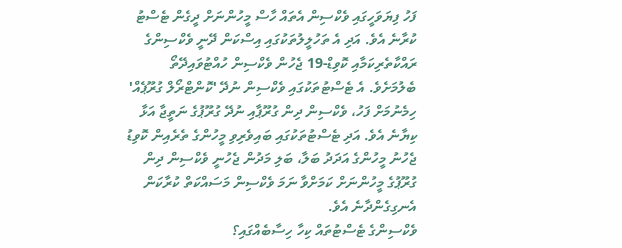ފަހު ފިޔަވަހީގައި ވެކްސިން އެތައް ހާސް މީހުންނަށް ދީގެން ޓެސްޓު ކުރާނެ އެވެ. އަދި އެ ތަހުލީލުތަކުގައި އިސްކަން ދޭނީ ވެކްސިންގެ ރައްކާތެރިކަމާއި ކޮވިޑް-19 ޖެހުން ވެކްސިން ހުއްޓުވައިދޭތޯ ބެލުމަށެވެ. އެ ޓެސްޓުތަކުގައި ވެކްސިން ނުދޭ 'ކޮންޓްރޯލް ގުރޫޕެއް' ހިމެނުމަށް ފަހު، ވެކްސިން ދިން ގުރޫޕާއި ނުދޭ ގުރޫޕުގެ ނަތީޖާ އަޅާ ކިޔާނެ އެވެ. އަދި ޓެސްޓުތަކުގައި ބައިވެރިވި މީހުންގެ ތެރެއިން ކޮވިޑު ޖެހުނު މީހުންގެ އަދަދު ބަލާ، ބަލި މަދުން ޖެހުނީ ވެކްސިން ދިން ގުރޫޕުގެ މީހުންނަށް ކަމަށްވާ ނަމަ ވެކްސިން މަސައްކަތް ކުރާކަން އެނގިގެންދާނެ އެވެ.
ވެކްސިންގެ ޓެސްޓުތައް ކިހާ ހިސާބެއްގައި؟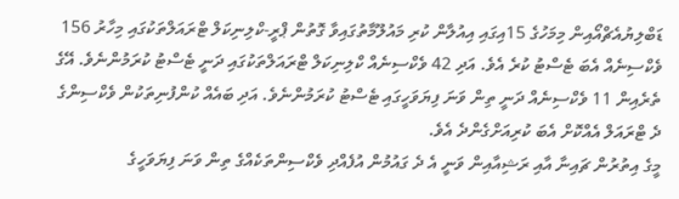ޑަބްލިޔުއެޗްއޯއިން މިމަހުގެ 15އިގައި އިއުލާން ކުރި މައުލޫމާތުގައިވާ ގޮތުން ޕްރީ-ކްލިނިކަލް ޓްރައަލްތަކުގައި މިހާރު 156 ވެކްސިނެއް އެބަ ޓެސްޓު ކުރެ އެވެ. އަދި 42 ވެކްސިނެއް ކްލިނިކަލް ޓްރައަލްތަކުގައި ދަނީ ޓެސްޓު ކުރަމުންނެވެ. އޭގެ ތެރެއިން 11 ވެކްސިނެއް ދަނީ ތިން ވަނަ ފިޔަވަހީގައި ޓެސްޓު ކުރަމުންނެވެ. އަދި ބައެއް ކުންފުނިތަކުން ވެކްސިންގެ ދެ ޓްރައަލް އެއްކޮށް އެބަ ކުރިއަށްގެންދެ އެވެ.
މީގެ އިތުރުން ޗައިނާ އާއި ރަޝިއާއިން ވަނީ އެ ދެ ގައުމުން އުފެއްދި ވެކްސިންތަކެއްގެ ތިން ވަނަ ފިޔަވަހީގެ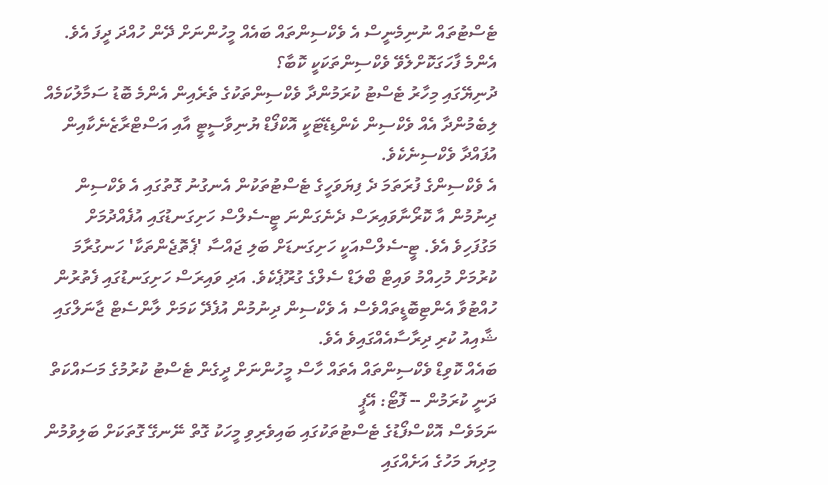ޓެސްޓުތައް ނުނިމެނީސް އެ ވެކްސިންތައް ބައެއް މީހުންނަށް ދޭން ހުއްދަ ދީފަ އެވެ.
އެންމެ ފާހަގަކޮށްލެވޭ ވެކްސިންތަކަކީ ކޮބާ؟
ދުނިޔޭގައި މިހާރު ޓެސްޓު ކުރަމުންދާ ވެކްސިންތަކުގެ ތެރެއިން އެންމެ ބޮޑު ސަމާލުކަމެއް ލިބެމުންދާ އެއް ވެކްސިން ކެންޑިޑޭޓަކީ އޮކްފޯޑް ޔުނިވާސީޓީ އާއި އަސްޓްރާޒެނެކާއިން އުފައްދާ ވެކްސިނެކެވެ.
އެ ވެކްސިންގެ ފުރަތަމަ ދެ ފިޔަވަހީގެ ޓެސްޓުތަކުން އެނގުނު ގޮތުގައި އެ ވެކްސިން ދިނުމުން އާ ކޮރޯނާވައިރަސް ދެނެގަންނަ ޓީ-ސެލްސް ހަށިގަނޑުގައި އުފެއްދުމަށް މަގުފަހިވެ އެވެ. ޓީ-ސެލްސްއަކީ ހަށިގަނޑަށް ބަލި ޖައްސާ 'ޕެތޮޖެންތަކާ' ހަނގުރާމަ ކުރުމަށް މުހިއްމު ވައިޓް ބްލަޑް ސެލްގެ ގުރޫޕެކެވެ. އަދި ވައިރަސް ހަށިގަނޑުގައި ފެތުރުން ހުއްޓުވާ އެންޓިބޮޑީތައްވެސް އެ ވެކްސިން ދިނުމުން އުފެދޭ ކަމަށް ލާންސެޓް ޖާނަލްގައި ޝާއިއު ކުރި ދިރާސާއެއްގައިވެ އެވެ.
ބައެއް ކޮވިޑް ވެކްސިންތައް އެތައް ހާސް މީހުންނަށް ދީގެން ޓެސްޓު ކުރުމުގެ މަސައްކަތް ދަނީ ކުރަމުން -- ފޮޓޯ: އޭޕީ
ނަމަވެސް އޮކްސްފޯޑުގެ ޓެސްޓުތަކުގައި ބައިވެރިވި މީހަކު ގޮތް ނޭނގޭ ގޮތަކަށް ބަލިވުމުން މިދިޔަ މަހުގެ އަށެއްގައި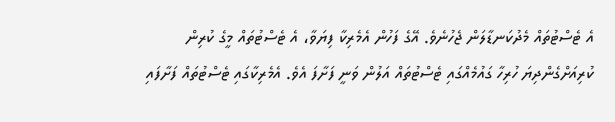އެ ޓެސްޓުތައް މެދުކަނޑާލަން ޖެހުނެވެ. އޭގެ ފަހުން އެމެރިކާ ފިޔަވާ، އެ ޓެސްޓުތައް މީގެ ކުރިން ކުރިއަށްގެންދިޔަ ހުރިހާ ގައުމެއްގައި ޓެސްޓުތައް އަލުން ވަނީ ފަށާފަ އެވެ. އެމެރިކާގައި ޓެސްޓުތައް ފަށާފައި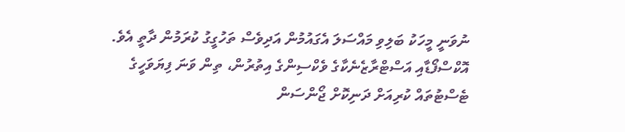ނުވަނީ މީހަކު ބަލިވި މައްސަލަ އެގައުމުން އަދިވެސް ތަހުގީގު ކުރަމުން ދާތީ އެވެ.
އޮކްސްފޯޑާއި އަސްޓްރާޒެނެކާގެ ވެކްސިންގެ އިތުރުން، ތިން ވަނަ ފިޔަވަހީގެ ޓެސްޓުތައް ކުރިއަށް ދަނިކޮށް ޖޯންސަން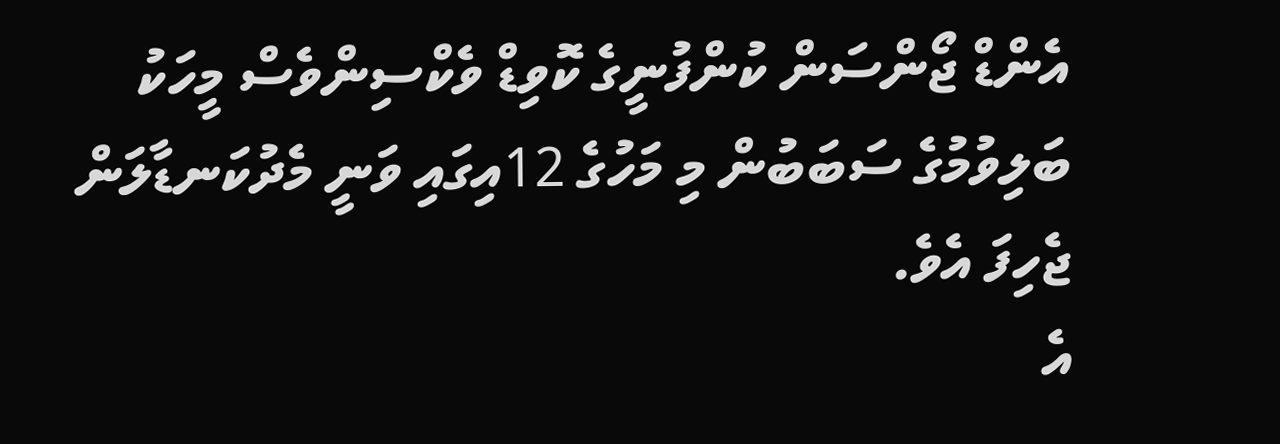އެންޑް ޖޯންސަން ކުންފުނީގެ ކޮވިޑް ވެކްސިންވެސް މީހަކު ބަލިވުމުގެ ސަބަބުން މި މަހުގެ 12އިގައި ވަނީ މެދުކަނޑާލަން ޖެހިފަ އެވެ.
އެ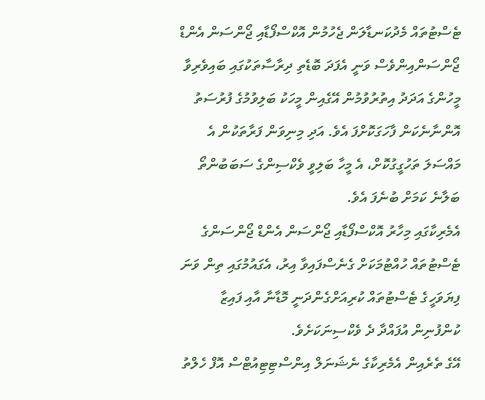ޓެސްޓުތައް މެދުކަނޑާލަން ޖެހުމުން އޮކްސްފޯޑާއި ޖޯންސަން އެންޑް ޖޯންސަންއިންވެސް ވަނީ އެފަދަ ބޮޑެތި ދިރާސާތަކުގައި ބައިވެރިވާ މީހުންގެ އަދަދު އިތުރުވުމުން އޭގެއިން މީހަކު ބަލިވުމުގެ ފުރުސަތު އޮންނާނެކަން ފާހަގަކޮށްފަ އެވެ. އަދި މިނިވަން ފަރާތަކުން އެ މައްސަލަ ތަހުގީގުކޮށް، އެ މީހާ ބަލިވީ ވެކްސިންގެ ސަބަބުންތޯ ބަލާނެ ކަމަށް ބުނެފަ އެވެ.
އެމެރިކާގައި މިހާރު އޮކްސްފޯޑާއި ޖޯންސަން އެންޑް ޖޯންސަންގެ ޓެސްޓުތައް ހުއްޓުމަކަށް ގެނެސްފައިވާ އިރު، އެގައުމުގައި ތިން ވަނަ ފިޔަވަހީގެ ޓެސްޓުތައް ކުރިއަށްގެންދަނީ މޮޑާނާ އާއި ފައިޒާ ކުންފުނިން އުފައްދާ ދެ ވެކްސިނަކަށެވެ.
އޭގެ ތެރެއިން އެމެރިކާގެ ނެޝަނަލް އިންސްޓިޓިއުޓްސް އޮފް ހެލްތު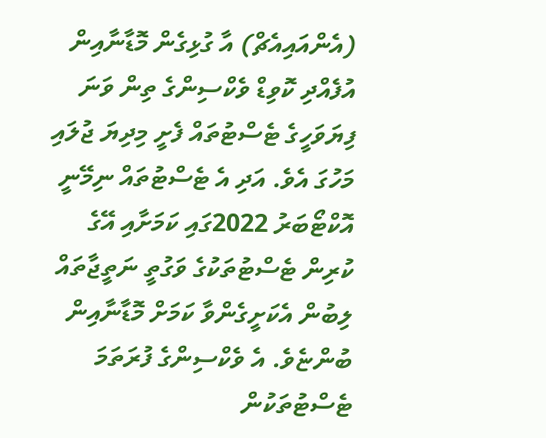(އެންއައިއެޗް) އާ ގުޅިގެން މޮޑާނާއިން އުފެއްދި ކޮވިޑް ވެކްސިންގެ ތިން ވަނަ ފިޔަވަހީގެ ޓެސްޓުތައް ފެށީ މިދިޔަ ޖުލައި މަހުގަ އެވެ. އަދި އެ ޓެސްޓުތައް ނިމޭނީ އޮކްޓޯބަރު 2022ގައި ކަމަށާއި އޭގެ ކުރިން ޓެސްޓުތަކުގެ ވަގުތީ ނަތީޖާތައް ލިބުން އެކަށީގެންވާ ކަމަށް މޮޑާނާއިން ބުންޏެވެ. އެ ވެކްސިންގެ ފުރަތަމަ ޓެސްޓުތަކުން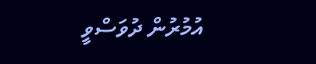އުމުރުން ދުވަސްވީ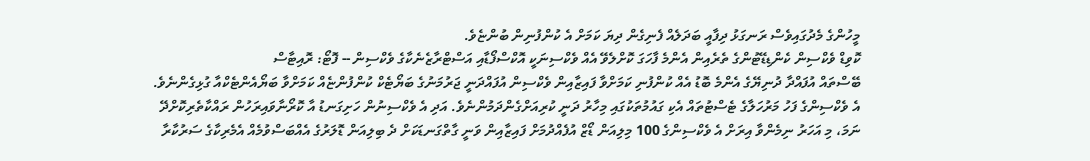މީހުންގެ މެދުގައިވެސް ރަނގަޅު ދިފާއީ ބަދަލެއް ފެނިގެން ދިޔަ ކަމަށް އެ ކުންފުނިން ބުންޏެވެ.
ކޮވިޑް ވެކްސިން ކެންޑިޑޭޓުންގެ ތެރެއިން އެންމެ ފާހަގަ ކޮށްލެވޭ އެއް ވެކްސިނަކީ އޮކްސްފޯޑާއި އަސްޓްރާޒެނެކާގެ ވެކްސިން -- ފޮޓޯ: ރޮއިޓާސް
ބޭސްތައް އުފައްދާ ދުނިޔޭގެ އެންމެ ބޮޑު އެއް ކުންފުނި ކަމަށްވާ ފައިޒާއިން ވެކްސިން އުފައްދަނީ ޖަރުމަނުގެ ބަޔޯޓެކް ކުންފުންޏެއް ކަމަށްވާ ބަޔޯއެންޓެކްއާ ގުޅިގެންނެވެ. އެ ވެކްސިންގެ ފަހު މަރުހަލާގެ ޓެސްޓުތައް އެކި ގައުމުތަކުގައި މިހާރު ދަނީ ކުރިއަށްގެންދަމުންނެވެ. އަދި އެ ވެކްސިނުން ހަށިގަނޑު އާ ކޮރޯނާވައިރަހުން ރައްކާތެރިކޮށްދޭ ނަމަ، މި އަހަރު ނިމެންވާ އިރަށް އެ ވެކްސިންގެ 100 މިލިއަން ޑޯޒް އުފެއްދުމަށް ފައިޒާއިން ވަނީ ގާތްގަނޑަކަށް ދެ ބިލިއަން ޑޮލަރުގެ އެއްބަސްވުމެއް އެމެރިކާގެ ސަރުކާރާ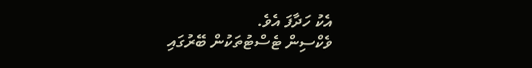އެކު ހަދާފަ އެވެ.
ވެކްސިން ޓެސްޓުތަކުން ބޭރުގައި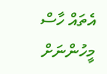އެތައް ހާސް މީހުންނަށް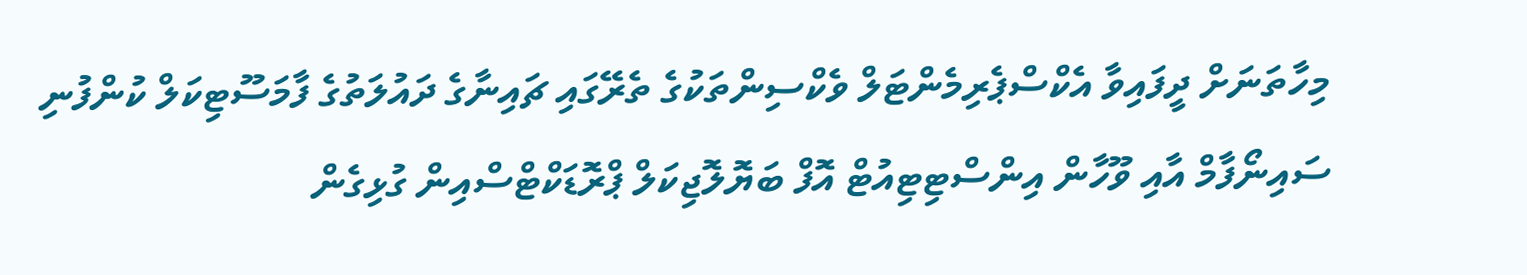މިހާތަނަށް ދީފައިވާ އެކްސްޕެރިމެންޓަލް ވެކްސިންތަކުގެ ތެރޭގައި ޗައިނާގެ ދައުލަތުގެ ފާމަސޫޓިކަލް ކުންފުނި ސައިނޯފާމް އާއި ވޫހާން އިންސްޓިޓިއުޓް އޮފް ބަޔޮލޮޖިކަލް ޕްރޮޑަކްޓްސްއިން ގުޅިގެން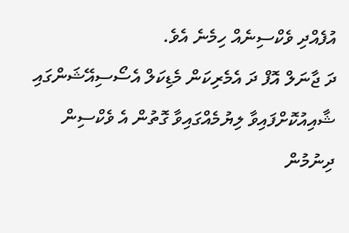އުފެއްދި ވެކްސިނެއް ހިމެނެ އެވެ.
ދަ ޖާނަލް އޮފް ދަ އެމެރިކަން މެޑިކަލް އެސޯސިއޭޝަންގައި ޝާއިއުކޮށްފައިވާ ލިޔުމެއްގައިވާ ގޮތުން އެ ވެކްސިން ދިނުމުން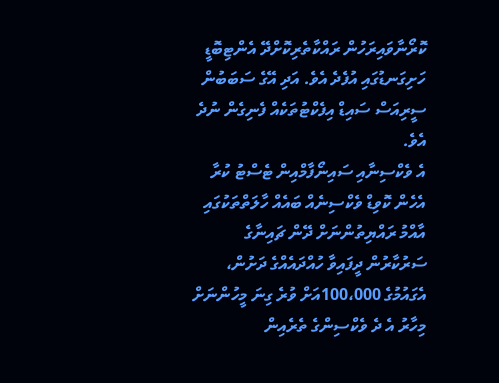ކޮރޯނާވައިރަހުން ރައްކާތެރިކޮށްދޭ އެންޓިބޮޑީ ހަށިގަނޑުގައި އުފެދެ އެވެ. އަދި އޭގެ ސަބަބުން ސީރިއަސް ސައިޑް އިފެކްޓުތަކެއް ފެނިގެން ނުދެ އެވެ.
އެ ވެކްސިނާއި ސައިނޯފާމްއިން ޓެސްޓު ކުރާ އެހެން ކޮވިޑް ވެކްސިނެއް ބައެއް ހާލަތްތަކުގައި އާއްމު ރައްޔިތުންނަށް ދޭން ޗައިނާގެ ސަރުކާރުން ދީފައިވާ ހުއްދައެއްގެ ދަށުން، އެގައުމުގެ 100،000އަށް ވުރެ ގިނަ މީހުންނަށް މިހާރު އެ ދެ ވެކްސިންގެ ތެރެއިން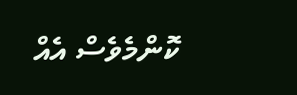ކޮންމެވެސް އެއް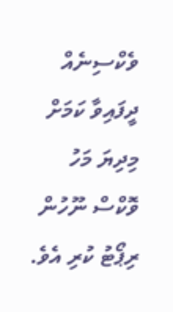ވެކްސިނެއް ދީފައިވާ ކަމަށް މިދިޔަ މަހު ވޮކްސް ނޫހުން ރިޕޯޓު ކުރި އެވެ.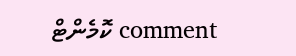comment ކޮމެންޓް